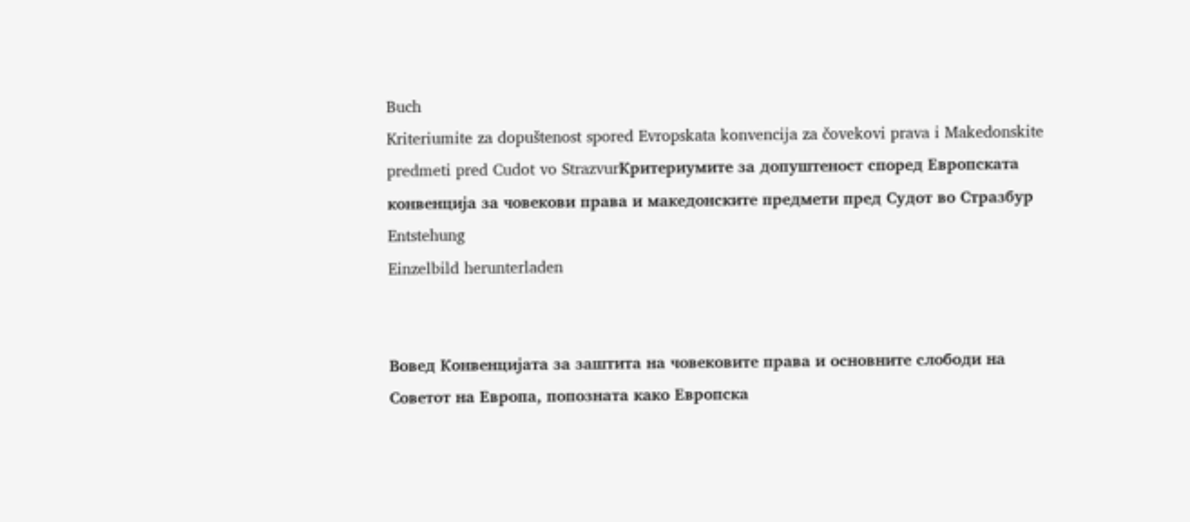Buch
Kriteriumite za dopuštenost spored Evropskata konvencija za čovekovi prava i Makedonskite predmeti pred Cudot vo StrazvurКритериумите за допуштеност според Европската конвенција за човекови права и македонските предмети пред Судот во Стразбур
Entstehung
Einzelbild herunterladen


Вовед Конвенцијата за заштита на човековите права и основните слободи на Советот на Европа, попозната како Европска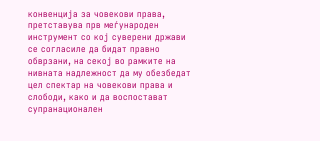конвенција за човекови права, претставува прв меѓународен инструмент со кој суверени држави се согласиле да бидат правно обврзани, на секој во рамките на нивната надлежност да му обезбедат цел спектар на човекови права и слободи, како и да воспостават супранационален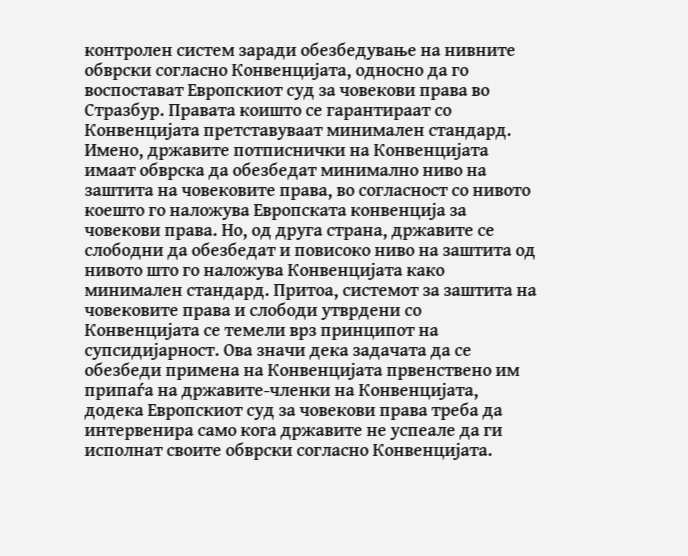контролен систем заради обезбедување на нивните обврски согласно Конвенцијата, односно да го воспостават Европскиот суд за човекови права во Стразбур. Правата коишто се гарантираат со Конвенцијата претставуваат минимален стандард. Имено, државите потписнички на Конвенцијата имаат обврска да обезбедат минимално ниво на заштита на човековите права, во согласност со нивото коешто го наложува Европската конвенција за човекови права. Но, од друга страна, државите се слободни да обезбедат и повисоко ниво на заштита од нивото што го наложува Конвенцијата како минимален стандард. Притоа, системот за заштита на човековите права и слободи утврдени со Конвенцијата се темели врз принципот на супсидијарност. Ова значи дека задачата да се обезбеди примена на Конвенцијата првенствено им припаѓа на државите-членки на Конвенцијата, додека Европскиот суд за човекови права треба да интервенира само кога државите не успеале да ги исполнат своите обврски согласно Конвенцијата.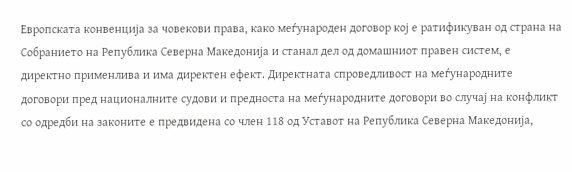Европската конвенција за човекови права, како меѓународен договор кој е ратификуван од страна на Собранието на Република Северна Македонија и станал дел од домашниот правен систем, е директно применлива и има директен ефект. Директната спроведливост на меѓународните договори пред националните судови и предноста на меѓународните договори во случај на конфликт со одредби на законите е предвидена со член 118 од Уставот на Република Северна Македонија,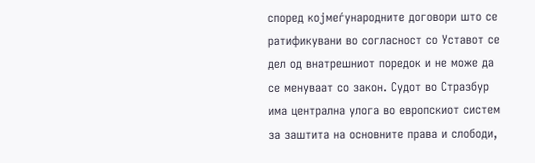според којмеѓународните договори што се ратификувани во согласност со Уставот се дел од внатрешниот поредок и не може да се менуваат со закон. Судот во Стразбур има централна улога во европскиот систем за заштита на основните права и слободи,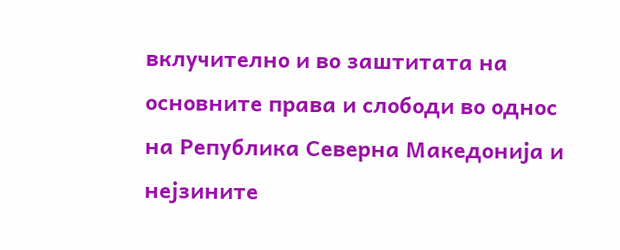вклучително и во заштитата на основните права и слободи во однос на Република Северна Македонија и нејзините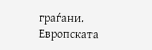граѓани. Европската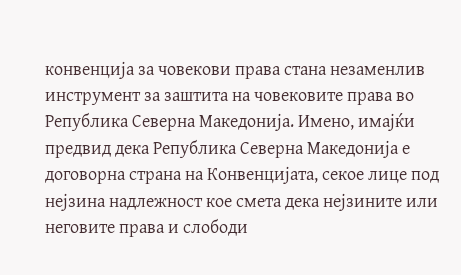конвенција за човекови права стана незаменлив инструмент за заштита на човековите права во Република Северна Македонија. Имено, имајќи предвид дека Република Северна Македонија е договорна страна на Конвенцијата, секое лице под нејзина надлежност кое смета дека нејзините или неговите права и слободи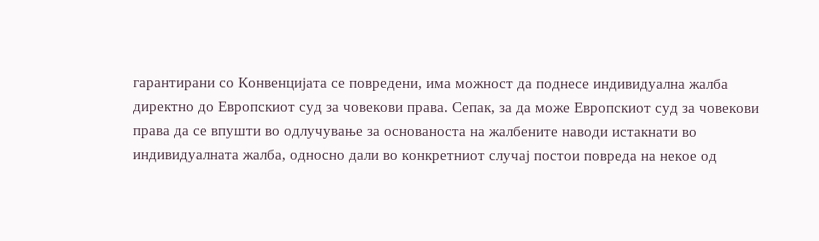гарантирани со Конвенцијата се повредени, има можност да поднесе индивидуална жалба директно до Европскиот суд за човекови права. Сепак, за да може Европскиот суд за човекови права да се впушти во одлучување за основаноста на жалбените наводи истакнати во индивидуалната жалба, односно дали во конкретниот случај постои повреда на некое од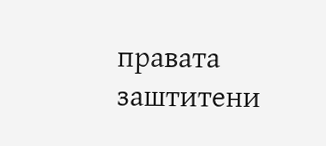правата заштитени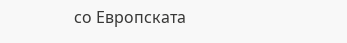со Европската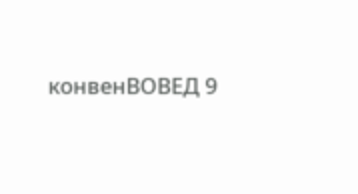конвенВОВЕД 9